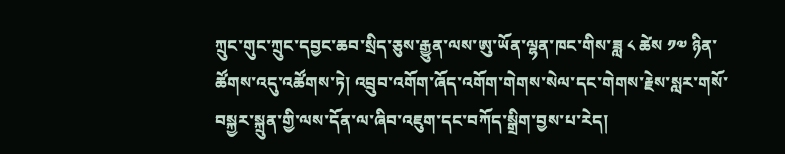ཀྲུང་གུང་ཀྲུང་དབྱང་ཆབ་སྲིད་ཅུས་རྒྱུན་ལས་ཨུ་ཡོན་ལྷན་ཁང་གིས་ཟླ ༨ ཚེས ༡༧ ཉིན་ཚོགས་འདུ་འཚོགས་ཏེ། འབྲུབ་འགོག་ཞོད་འགོག་གེགས་སེལ་དང་གེགས་རྗེས་སླར་གསོ་བསྐྱར་སྐྲུན་གྱི་ལས་དོན་ལ་ཞིབ་འཇུག་དང་བཀོད་སྒྲིག་བྱས་པ་རེད།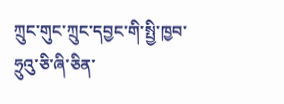ཀྲུང་གུང་ཀྲུང་དབྱང་གི་སྤྱི་ཁྱབ་ཧྲུའུ་ཅི་ཞི་ཅིན་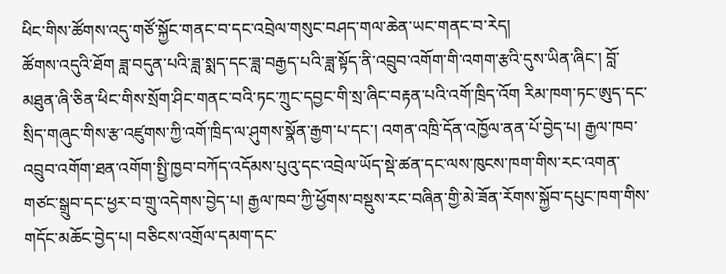ཕིང་གིས་ཚོགས་འདུ་གཙོ་སྐྱོང་གནང་བ་དང་འབྲེལ་གསུང་བཤད་གལ་ཆེན་ཡང་གནང་བ་རེད།
ཚོགས་འདུའི་ཐོག ཟླ་བདུན་པའི་ཟླ་སྨད་དང་ཟླ་བརྒྱད་པའི་ཟླ་སྟོད་ནི་འབྲུབ་འགོག་གི་འགག་རྩའི་དུས་ཡིན་ཞིང་། བློ་མཐུན་ཞི་ཅིན་ཕིང་གིས་སྲོག་ཤིང་གནང་བའི་ཏང་ཀྲུང་དབྱང་གི་སྲ་ཞིང་བརྟན་པའི་འགོ་ཁྲིད་འོག རིམ་ཁག་ཏང་ཨུད་དང་སྲིད་གཞུང་གིས་རྩ་འཛུགས་ཀྱི་འགོ་ཁྲིད་ལ་ཤུགས་སྣོན་རྒྱག་པ་དང་། འགན་འཁྲི་དོན་འཁྱོལ་ནན་པོ་བྱེད་པ། རྒྱལ་ཁབ་འབྲུབ་འགོག་ཐན་འགོག་སྤྱི་ཁྱབ་བཀོད་འདོམས་པུའུ་དང་འབྲེལ་ཡོད་སྡེ་ཚན་དང་ལས་ཁུངས་ཁག་གིས་རང་འགན་གཙང་སྒྲུབ་དང་ཕྱར་བ་གྲུ་འདེགས་བྱེད་པ། རྒྱལ་ཁབ་ཀྱི་ཕྱོགས་བསྡུས་རང་བཞིན་གྱི་མེ་ཟོན་རོགས་སྐྱོབ་དཔུང་ཁག་གིས་གདོང་མཆོང་བྱེད་པ། བཅིངས་འགྲོལ་དམག་དང་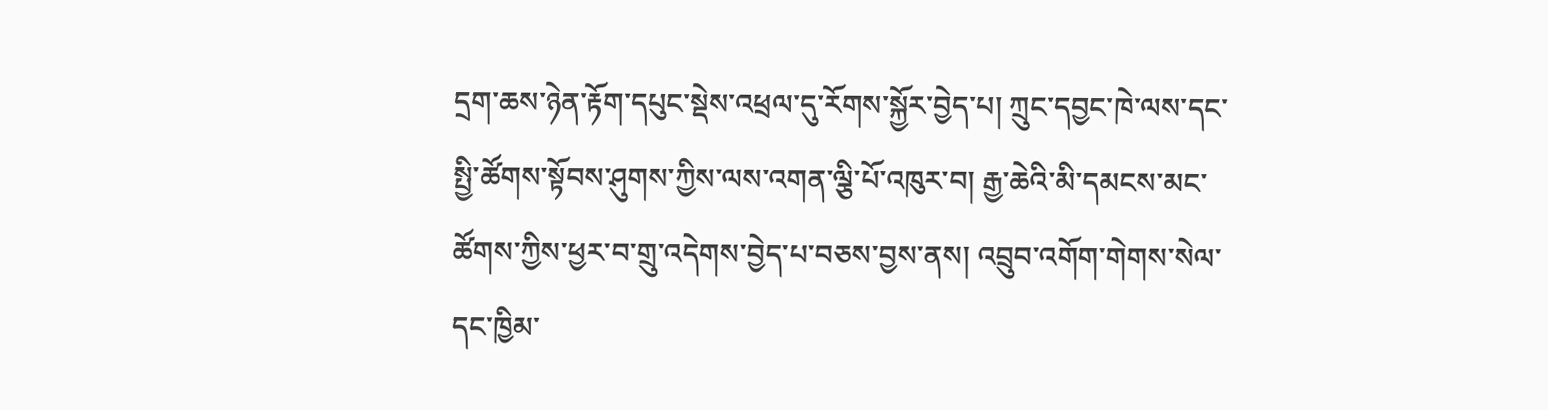དྲག་ཆས་ཉེན་རྟོག་དཔུང་སྡེས་འཕྲལ་དུ་རོགས་སྐྱོར་བྱེད་པ། ཀྲུང་དབྱང་ཁེ་ལས་དང་སྤྱི་ཚོགས་སྟོབས་ཤུགས་ཀྱིས་ལས་འགན་ལྕི་པོ་འཁུར་བ། རྒྱ་ཆེའི་མི་དམངས་མང་ཚོགས་ཀྱིས་ཕྱར་བ་གྲུ་འདེགས་བྱེད་པ་བཅས་བྱས་ནས། འབྲུབ་འགོག་གེགས་སེལ་དང་ཁྱིམ་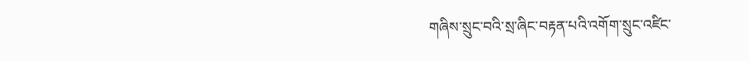གཞིས་སྲུང་བའི་སྲ་ཞིང་བརྟན་པའི་འགོག་སྲུང་འཛིང་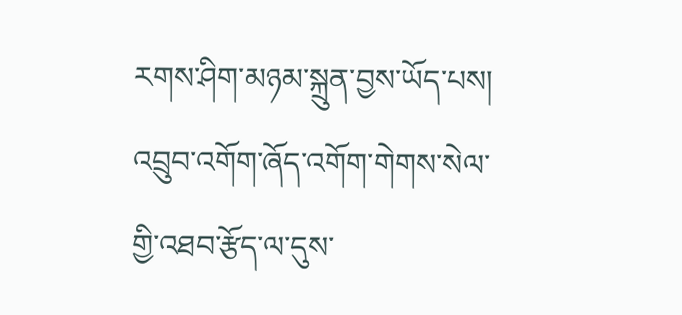རགས་ཤིག་མཉམ་སྐྲུན་བྱས་ཡོད་པས། འབྲུབ་འགོག་ཞོད་འགོག་གེགས་སེལ་གྱི་འཐབ་རྩོད་ལ་དུས་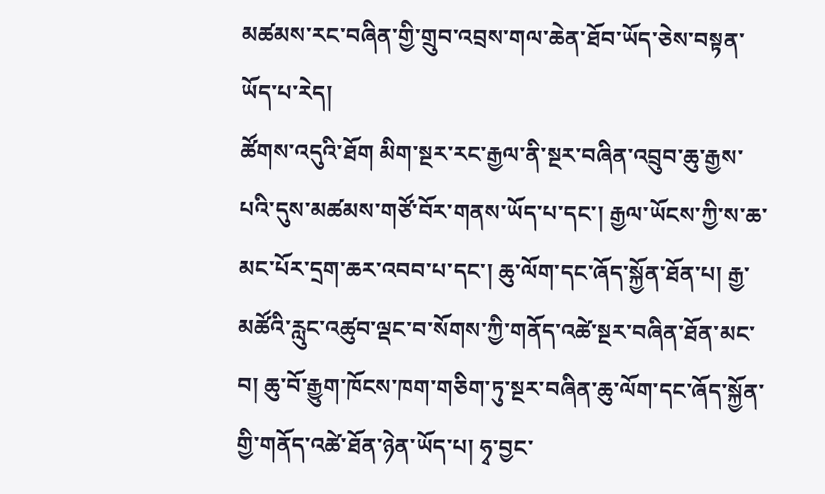མཚམས་རང་བཞིན་གྱི་གྲུབ་འབྲས་གལ་ཆེན་ཐོབ་ཡོད་ཅེས་བསྟན་ཡོད་པ་རེད།
ཚོགས་འདུའི་ཐོག མིག་སྔར་རང་རྒྱལ་ནི་སྔར་བཞིན་འབྲུབ་ཆུ་རྒྱས་པའི་དུས་མཚམས་གཙོ་བོར་གནས་ཡོད་པ་དང་། རྒྱལ་ཡོངས་ཀྱི་ས་ཆ་མང་པོར་དྲག་ཆར་འབབ་པ་དང་། ཆུ་ལོག་དང་ཞོད་སྐྱོན་ཐོན་པ། རྒྱ་མཚོའི་རླུང་འཚུབ་ལྡང་བ་སོགས་ཀྱི་གནོད་འཚེ་སྔར་བཞིན་ཐོན་མང་བ། ཆུ་བོ་རྒྱུག་ཁོངས་ཁག་གཅིག་ཏུ་སྔར་བཞིན་ཆུ་ལོག་དང་ཞོད་སྐྱོན་གྱི་གནོད་འཚེ་ཐོན་ཉེན་ཡོད་པ། ཧྭ་བྱང་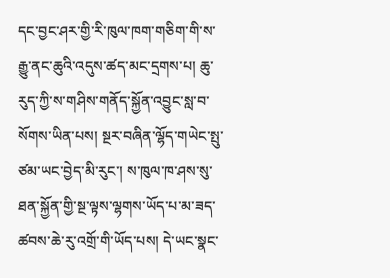དང་བྱང་ཤར་གྱི་རི་ཁུལ་ཁག་གཅིག་གི་ས་རྒྱུ་ནང་ཆུའི་འདུས་ཚད་མང་དྲགས་པ། ཆུ་རུད་ཀྱི་ས་གཤིས་གནོད་སྐྱོན་འབྱུང་སླ་བ་སོགས་ཡིན་པས། སྔར་བཞིན་ལྷོད་གཡེང་སྤུ་ཙམ་ཡང་བྱེད་མི་རུང་། ས་ཁུལ་ཁ་ཤས་སུ་ཐན་སྐྱོན་གྱི་སྔ་ལྟས་ལྷགས་ཡོད་པ་མ་ཟད་ཚབས་ཆེ་རུ་འགྲོ་གི་ཡོད་པས། དེ་ཡང་སྣང་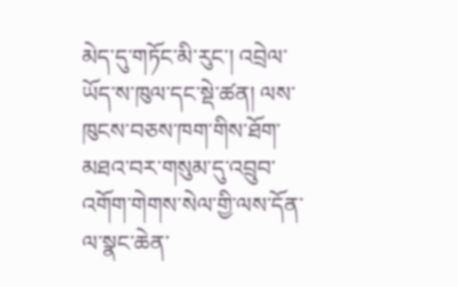མེད་དུ་གཏོང་མི་རུང་། འབྲེལ་ཡོད་ས་ཁུལ་དང་སྡེ་ཚན། ལས་ཁུངས་བཅས་ཁག་གིས་ཐོག་མཐའ་བར་གསུམ་དུ་འབྲུབ་འགོག་གེགས་སེལ་གྱི་ལས་དོན་ལ་སྣང་ཆེན་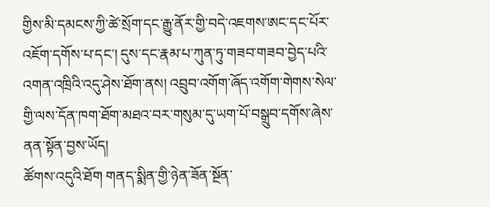གྱིས་མི་དམངས་ཀྱི་ཚེ་སྲོག་དང་རྒྱུ་ནོར་གྱི་བདེ་འཇགས་ཨང་དང་པོར་འཇོག་དགོས་པ་དང་། དུས་དང་རྣམ་པ་ཀུན་ཏུ་གཟབ་གཟབ་བྱེད་པའི་འགན་འཁྲིའི་འདུ་ཤེས་ཐོག་ནས། འབྲུབ་འགོག་ཞོད་འགོག་གེགས་སེལ་གྱི་ལས་དོན་ཁག་ཐོག་མཐའ་བར་གསུམ་དུ་ཡག་པོ་བསྒྲུབ་དགོས་ཞེས་ནན་སྟོན་བྱས་ཡོད།
ཚོགས་འདུའི་ཐོག གནད་སྨིན་གྱི་ཉེན་ཟོན་སྔོན་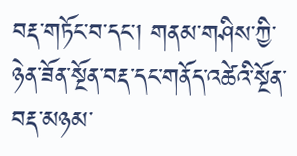བརྡ་གཏོང་བ་དང་། གནམ་གཤིས་ཀྱི་ཉེན་ཟོན་སྔོན་བརྡ་དང་གནོད་འཚེའི་སྔོན་བརྡ་མཉམ་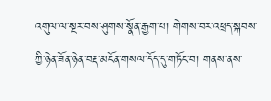འགུལ་ལ་སྔར་བས་ཤུགས་སྣོན་རྒྱག་པ། གེགས་བར་འཕྲད་སྐབས་ཀྱི་ཉེན་ཟོན་ཉེན་བརྡ་མངོན་གསལ་དོད་དུ་གཏོང་བ། གནས་ནས་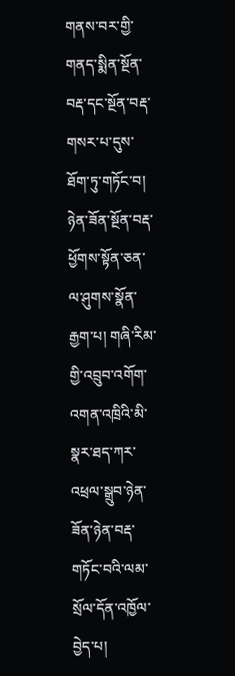གནས་བར་གྱི་གནད་སྨིན་སྔོན་བརྡ་དང་སྔོན་བརྡ་གསར་པ་དུས་ཐོག་ཏུ་གཏོང་བ། ཉེན་ཟོན་སྔོན་བརྡ་ཕྱོགས་སྟོན་ཅན་ལ་ཤུགས་སྣོན་རྒྱག་པ། གཞི་རིམ་གྱི་འབྲུབ་འགོག་འགན་འཁྲིའི་མི་སྣར་ཐད་ཀར་འཕྲལ་སྒྲུབ་ཉེན་ཟོན་ཉེན་བརྡ་གཏོང་བའི་ལམ་སྲོལ་དོན་འཁྱོལ་བྱེད་པ།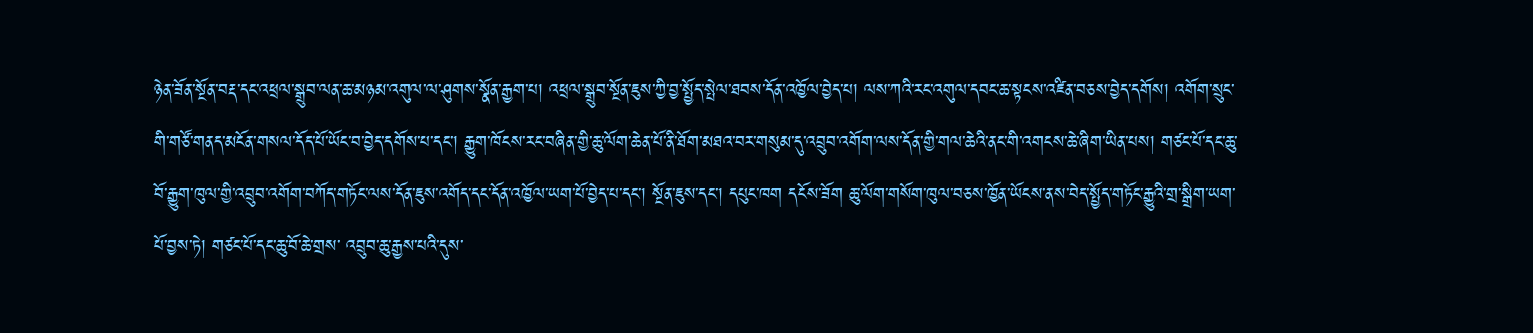ཉེན་ཟོན་སྔོན་བརྡ་དང་འཕྲལ་སྒྲུབ་ལན་ཆ་མཉམ་འགུལ་ལ་ཤུགས་སྣོན་རྒྱག་པ། འཕྲལ་སྒྲུབ་སྔོན་ཇུས་ཀྱི་བྱ་སྤྱོད་སྤེལ་ཐབས་དོན་འཁྱོལ་བྱེད་པ། ལས་ཀའི་རང་འགུལ་དབང་ཆ་སྟངས་འཛིན་བཅས་བྱེད་དགོས། འགོག་སྲུང་གི་གཙོ་གནད་མངོན་གསལ་དོད་པོ་ཡོང་བ་བྱེད་དགོས་པ་དང་། རྒྱུག་ཁོངས་རང་བཞིན་གྱི་ཆུ་ལོག་ཆེན་པོ་ནི་ཐོག་མཐའ་བར་གསུམ་དུ་འབྲུབ་འགོག་ལས་དོན་གྱི་གལ་ཆེའི་ནང་གི་འགངས་ཆེ་ཞིག་ཡིན་པས། གཙང་པོ་དང་ཆུ་བོ་རྒྱུག་ཁུལ་གྱི་འབྲུབ་འགོག་བཀོད་གཏོང་ལས་དོན་ཇུས་འགོད་དང་དོན་འཁྱོལ་ཡག་པོ་བྱེད་པ་དང་། སྔོན་ཇུས་དང་། དཔུང་ཁག དངོས་ཟོག ཆུ་ལོག་གསོག་ཁུལ་བཅས་ཁྱོན་ཡོངས་ནས་བེད་སྤྱོད་གཏོང་རྒྱུའི་གྲ་སྒྲིག་ཡག་པོ་བྱས་ཏེ། གཙང་པོ་དང་ཆུ་བོ་ཆེ་གྲས་ འབྲུབ་ཆུ་རྒྱས་པའི་དུས་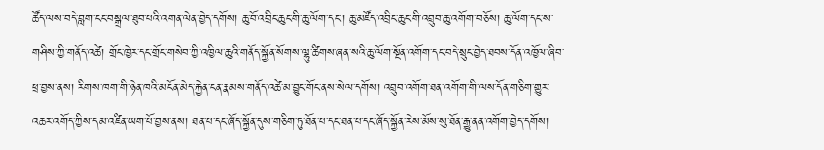ཚོད་ལས་བདེ་བླག་ངང་བསྒྲལ་ཐུབ་པའི་འགན་ལེན་བྱེད་དགོས། ཆུ་བོ་འབྲིང་ཆུང་གི་ཆུ་ལོག་དང་། ཆུ་མཛོད་འབྲིང་ཆུང་གི་འབྲུབ་ཆུ་འགོག་བཅོས། ཆུ་ལོག་དང་ས་གཤིས་ཀྱི་གནོད་འཚེ། གྲོང་ཁྱེར་དང་གྲོང་གསེབ་ཀྱི་འཁྱིལ་ཆུའི་གནོད་སྐྱོན་སོགས་ལྷུ་ཚིགས་ཞན་སའི་ཆུ་ལོག་སྔོན་འགོག་དང་བདེ་སྲུང་བྱེད་ཐབས་དོན་འཁྱོལ་ཞིབ་ཕྲ་བྱས་ནས། རིགས་ཁག་གི་ཉེན་ཁའི་མངོན་མེད་རྐྱེན་ངན་རྣམས་གནོད་འཚེ་མ་བྱུང་གོང་ནས་སེལ་དགོས། འབྲུབ་འགོག་ཐན་འགོག་གི་ལས་དོན་གཅིག་གྱུར་འཆར་འགོད་ཀྱིས་དམ་འཛིན་ཡག་པོ་བྱས་ནས། ཐན་པ་དང་ཞོད་སྐྱོན་དུས་གཅིག་ཏུ་ཐོན་པ་དང་ཐན་པ་དང་ཞོད་སྐྱོན་རེས་མོས་སུ་ཐོན་རྒྱུ་ནན་འགོག་བྱེད་དགོས།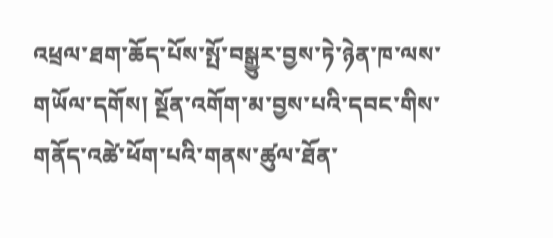འཕྲལ་ཐག་ཆོད་པོས་སྤོ་བསྒྱུར་བྱས་ཏེ་ཉེན་ཁ་ལས་གཡོལ་དགོས། སྔོན་འགོག་མ་བྱས་པའི་དབང་གིས་གནོད་འཚེ་ཕོག་པའི་གནས་ཚུལ་ཐོན་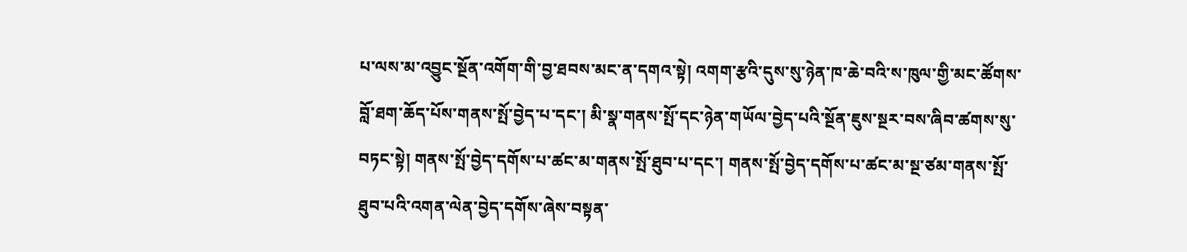པ་ལས་མ་འབྱུང་སྔོན་འགོག་གི་བྱ་ཐབས་མང་ན་དགའ་སྟེ། འགག་རྩའི་དུས་སུ་ཉེན་ཁ་ཆེ་བའི་ས་ཁུལ་གྱི་མང་ཚོགས་བློ་ཐག་ཆོད་པོས་གནས་སྤོ་བྱེད་པ་དང་། མི་སྣ་གནས་སྤོ་དང་ཉེན་གཡོལ་བྱེད་པའི་སྔོན་ཇུས་སྔར་བས་ཞིབ་ཚགས་སུ་བཏང་སྟེ། གནས་སྤོ་བྱེད་དགོས་པ་ཚང་མ་གནས་སྤོ་ཐུབ་པ་དང་། གནས་སྤོ་བྱེད་དགོས་པ་ཚང་མ་སྔ་ཙམ་གནས་སྤོ་ཐུབ་པའི་འགན་ལེན་བྱེད་དགོས་ཞེས་བསྟན་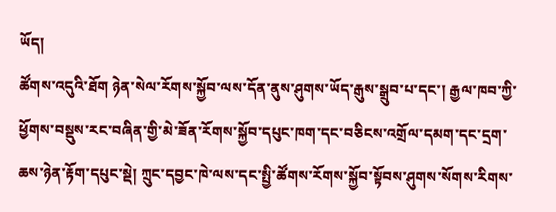ཡོད།
ཚོགས་འདུའི་ཐོག ཉེན་སེལ་རོགས་སྐྱོབ་ལས་དོན་ནུས་ཤུགས་ཡོད་རྒུས་སྒྲུབ་པ་དང་། རྒྱལ་ཁབ་ཀྱི་ཕྱོགས་བསྡུས་རང་བཞིན་གྱི་མེ་ཟོན་རོགས་སྐྱོབ་དཔུང་ཁག་དང་བཅིངས་འགྲོལ་དམག་དང་དྲག་ཆས་ཉེན་རྟོག་དཔུང་སྡེ། ཀྲུང་དབྱང་ཁེ་ལས་དང་སྤྱི་ཚོགས་རོགས་སྐྱོབ་སྟོབས་ཤུགས་སོགས་རིགས་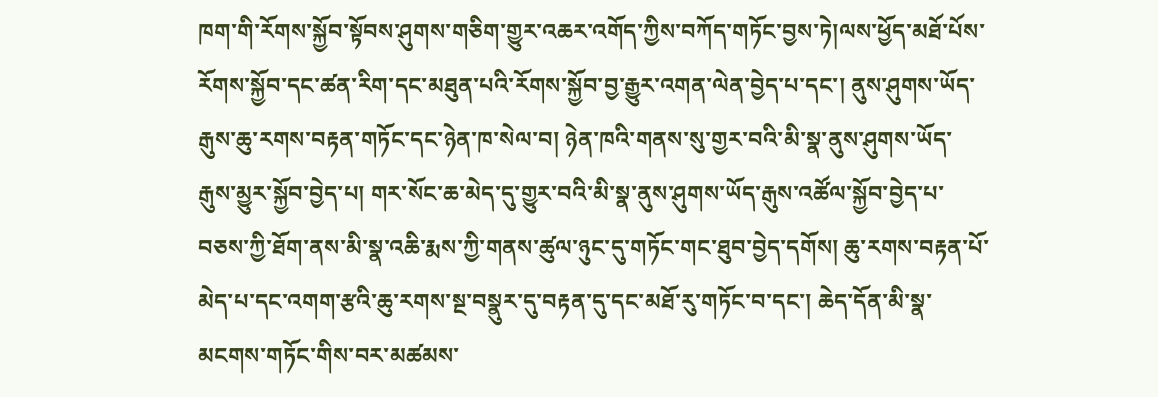ཁག་གི་རོགས་སྐྱོབ་སྟོབས་ཤུགས་གཅིག་གྱུར་འཆར་འགོད་ཀྱིས་བཀོད་གཏོང་བྱས་ཏེ།ལས་ཕྱོད་མཐོ་པོས་རོགས་སྐྱོབ་དང་ཚན་རིག་དང་མཐུན་པའི་རོགས་སྐྱོབ་བྱ་རྒྱུར་འགན་ལེན་བྱེད་པ་དང་། ནུས་ཤུགས་ཡོད་རྒུས་ཆུ་རགས་བརྟན་གཏོང་དང་ཉེན་ཁ་སེལ་བ། ཉེན་ཁའི་གནས་སུ་གྱར་བའི་མི་སྣ་ནུས་ཤུགས་ཡོད་རྒུས་མྱུར་སྐྱོབ་བྱེད་པ། གར་སོང་ཆ་མེད་དུ་གྱུར་བའི་མི་སྣ་ནུས་ཤུགས་ཡོད་རྒུས་འཚོལ་སྐྱོབ་བྱེད་པ་བཅས་ཀྱི་ཐོག་ནས་མི་སྣ་འཆི་རྨས་ཀྱི་གནས་ཚུལ་ཉུང་དུ་གཏོང་གང་ཐུབ་བྱེད་དགོས། ཆུ་རགས་བརྟན་པོ་མེད་པ་དང་འགག་རྩའི་ཆུ་རགས་སྔ་བསྣུར་དུ་བརྟན་དུ་དང་མཐོ་རུ་གཏོང་བ་དང་། ཆེད་དོན་མི་སྣ་མངགས་གཏོང་གིས་བར་མཚམས་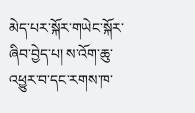མེད་པར་སྐོར་གཡེང་སྐོར་ཞིབ་བྱེད་པ། ས་འོག་ཆུ་འཕྱུར་བ་དང་རགས་ཁ་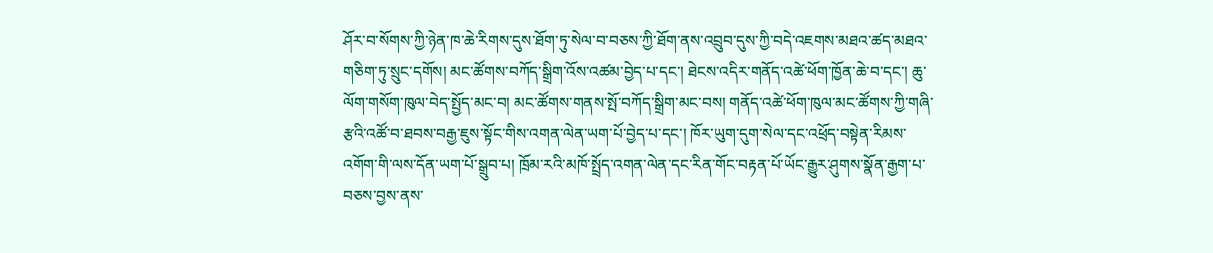ཤོར་བ་སོགས་ཀྱི་ཉེན་ཁ་ཆེ་རིགས་དུས་ཐོག་ཏུ་སེལ་བ་བཅས་ཀྱི་ཐོག་ནས་འབྲུབ་དུས་ཀྱི་བདེ་འཇགས་མཐའ་ཚད་མཐའ་གཅིག་ཏུ་སྲུང་དགོས། མང་ཚོགས་བཀོད་སྒྲིག་འོས་འཚམ་བྱེད་པ་དང་། ཐེངས་འདིར་གནོད་འཚེ་ཕོག་ཁྱོན་ཆེ་བ་དང་། ཆུ་ལོག་གསོག་ཁུལ་བེད་སྤྱོད་མང་བ། མང་ཚོགས་གནས་སྤོ་བཀོད་སྒྲིག་མང་བས། གནོད་འཚེ་ཕོག་ཁུལ་མང་ཚོགས་ཀྱི་གཞི་རྩའི་འཚོ་བ་ཐབས་བརྒྱ་ཇུས་སྟོང་གིས་འགན་ལེན་ཡག་པོ་བྱེད་པ་དང་། ཁོར་ཡུག་དུག་སེལ་དང་འཕྲོད་བསྟེན་རིམས་འགོག་གི་ལས་དོན་ཡག་པོ་སྒྲུབ་པ། ཁྲོམ་རའི་མཁོ་སྤྲོད་འགན་ལེན་དང་རིན་གོང་བརྟན་པོ་ཡོང་རྒྱུར་ཤུགས་སྣོན་རྒྱག་པ་བཅས་བྱས་ནས་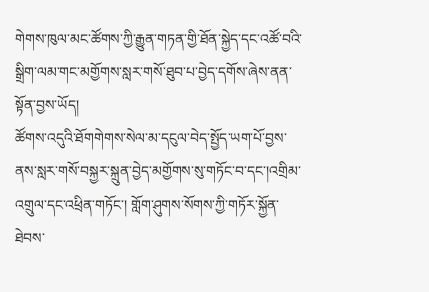གེགས་ཁུལ་མང་ཚོགས་ཀྱི་རྒྱུན་གཏན་གྱི་ཐོན་སྐྱེད་དང་འཚོ་བའི་སྒྲིག་ལམ་གང་མགྱོགས་སླར་གསོ་ཐུབ་པ་བྱེད་དགོས་ཞེས་ནན་སྟོན་བྱས་ཡོད།
ཚོགས་འདུའི་ཐོགགེགས་སེལ་མ་དངུལ་བེད་སྤྱོད་ཡག་པོ་བྱས་ནས་སླར་གསོ་བསྐྱར་སྐྲུན་བྱེད་མགྱོགས་སུ་གཏོང་བ་དང་།འགྲིམ་འགྲུལ་དང་འཕྲིན་གཏོང་། གློག་ཤུགས་སོགས་ཀྱི་གཏོར་སྐྱོན་ཐེབས་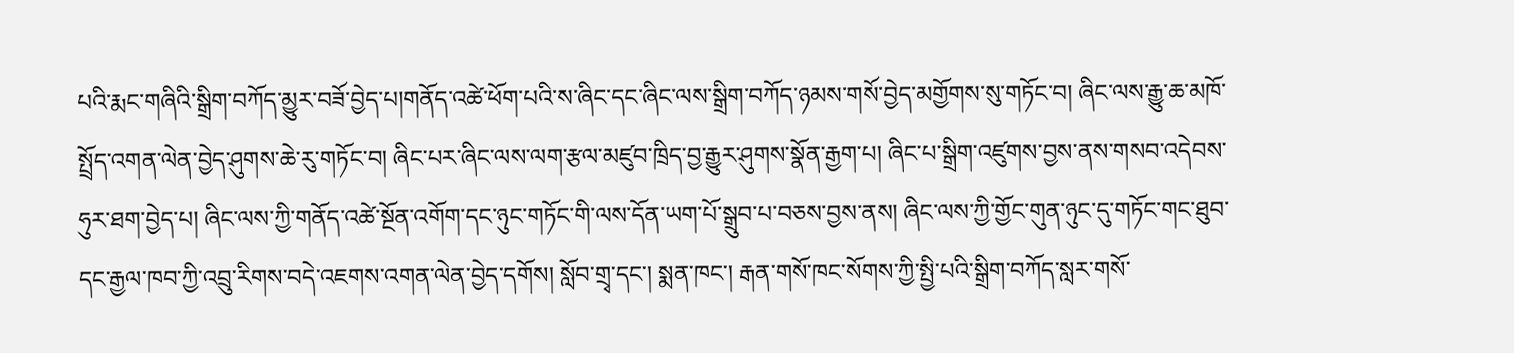པའི་རྨང་གཞིའི་སྒྲིག་བཀོད་མྱུར་བཟོ་བྱེད་པ།གནོད་འཚེ་ཕོག་པའི་ས་ཞིང་དང་ཞིང་ལས་སྒྲིག་བཀོད་ཉམས་གསོ་བྱེད་མགྱོགས་སུ་གཏོང་བ། ཞིང་ལས་རྒྱུ་ཆ་མཁོ་སྤྲོད་འགན་ལེན་བྱེད་ཤུགས་ཆེ་རུ་གཏོང་བ། ཞིང་པར་ཞིང་ལས་ལག་རྩལ་མཛུབ་ཁྲིད་བྱ་རྒྱུར་ཤུགས་སྣོན་རྒྱག་པ། ཞིང་པ་སྒྲིག་འཛུགས་བྱས་ནས་གསབ་འདེབས་ཧུར་ཐག་བྱེད་པ། ཞིང་ལས་ཀྱི་གནོད་འཚེ་སྔོན་འགོག་དང་ཉུང་གཏོང་གི་ལས་དོན་ཡག་པོ་སྒྲུབ་པ་བཅས་བྱས་ནས། ཞིང་ལས་ཀྱི་གྱོང་གུན་ཉུང་དུ་གཏོང་གང་ཐུབ་དང་རྒྱལ་ཁབ་ཀྱི་འབྲུ་རིགས་བདེ་འཇགས་འགན་ལེན་བྱེད་དགོས། སློབ་གྲྭ་དང་། སྨན་ཁང་། རྒན་གསོ་ཁང་སོགས་ཀྱི་སྤྱི་པའི་སྒྲིག་བཀོད་སླར་གསོ་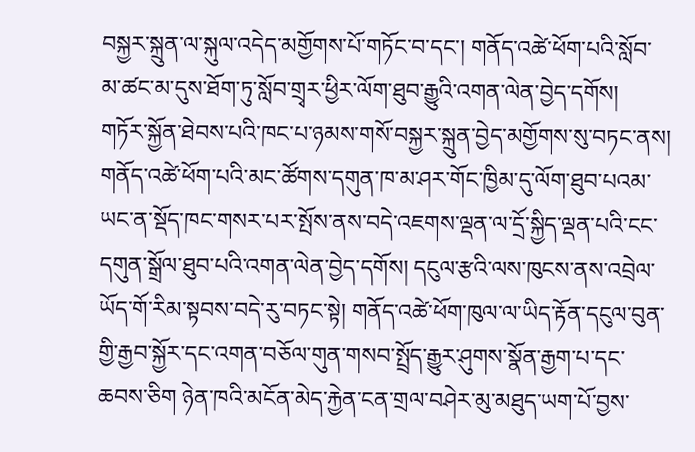བསྐྱར་སྐྲུན་ལ་སྐུལ་འདེད་མགྱོགས་པོ་གཏོང་བ་དང་། གནོད་འཚེ་ཕོག་པའི་སློབ་མ་ཚང་མ་དུས་ཐོག་ཏུ་སློབ་གྲྭར་ཕྱིར་ལོག་ཐུབ་རྒྱུའི་འགན་ལེན་བྱེད་དགོས། གཏོར་སྐྱོན་ཐེབས་པའི་ཁང་པ་ཉམས་གསོ་བསྐྱར་སྐྲུན་བྱེད་མགྱོགས་སུ་བཏང་ནས། གནོད་འཚེ་ཕོག་པའི་མང་ཚོགས་དགུན་ཁ་མ་ཤར་གོང་ཁྱིམ་དུ་ལོག་ཐུབ་པའམ་ཡང་ན་སྡོད་ཁང་གསར་པར་སྤོས་ནས་བདེ་འཇགས་ལྡན་ལ་དྲོ་སྐྱིད་ལྡན་པའི་ངང་དགུན་སྒྲོལ་ཐུབ་པའི་འགན་ལེན་བྱེད་དགོས། དངུལ་རྩའི་ལས་ཁུངས་ནས་འབྲེལ་ཡོད་གོ་རིམ་སྟབས་བདེ་རུ་བཏང་སྟེ། གནོད་འཚེ་ཕོག་ཁུལ་ལ་ཡིད་རྟོན་དངུལ་བུན་གྱི་རྒྱབ་སྐྱོར་དང་འགན་བཅོལ་གུན་གསབ་སྤྲོད་རྒྱུར་ཤུགས་སྣོན་རྒྱག་པ་དང་ཆབས་ཅིག ཉེན་ཁའི་མངོན་མེད་རྐྱེན་ངན་གྲལ་བཤེར་མུ་མཐུད་ཡག་པོ་བྱས་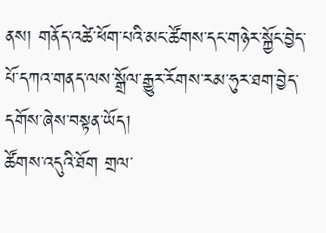ནས། གནོད་འཚེ་ཕོག་པའི་མང་ཚོགས་དང་གཉེར་སྐྱོང་བྱེད་པོ་དཀའ་གནད་ལས་སྒྲོལ་རྒྱུར་རོགས་རམ་ཧུར་ཐག་བྱེད་དགོས་ཞེས་བསྟན་ཡོད།
ཚོགས་འདུའི་ཐོག གྲལ་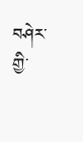བཤེར་གྱི་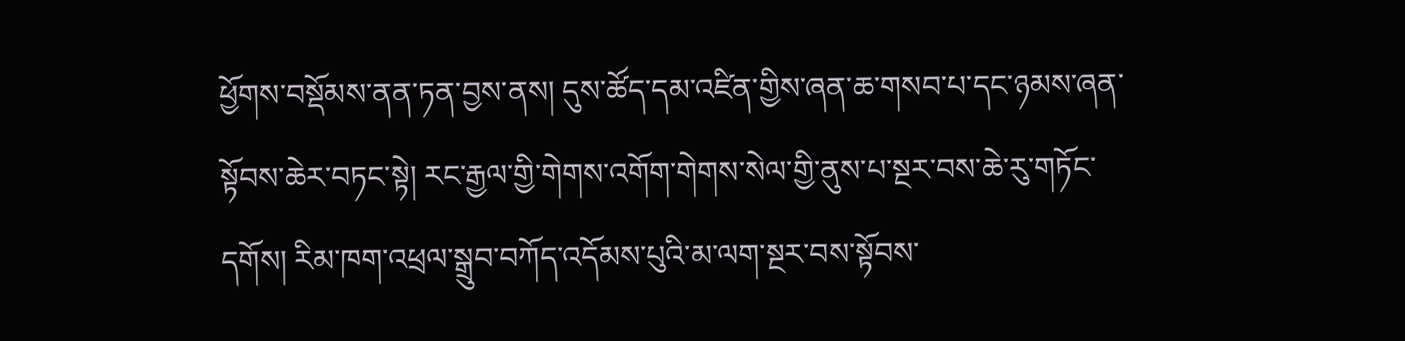ཕྱོགས་བསྡོམས་ནན་ཏན་བྱས་ནས། དུས་ཚོད་དམ་འཛིན་གྱིས་ཞན་ཆ་གསབ་པ་དང་ཉམས་ཞན་སྟོབས་ཆེར་བཏང་སྟེ། རང་རྒྱལ་གྱི་གེགས་འགོག་གེགས་སེལ་གྱི་ནུས་པ་སྔར་བས་ཆེ་རུ་གཏོང་དགོས། རིམ་ཁག་འཕྲལ་སྒྲུབ་བཀོད་འདོམས་པུའི་མ་ལག་སྔར་བས་སྟོབས་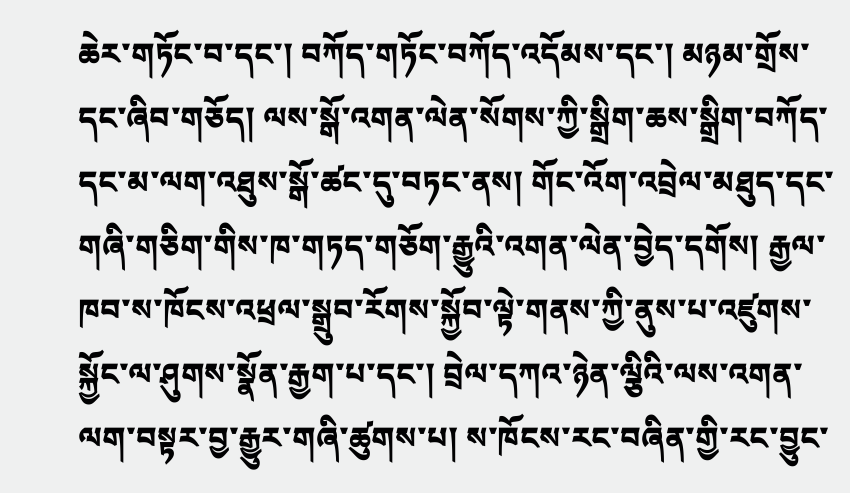ཆེར་གཏོང་བ་དང་། བཀོད་གཏོང་བཀོད་འདོམས་དང་། མཉམ་གྲོས་དང་ཞིབ་གཅོད། ལས་སྒོ་འགན་ལེན་སོགས་ཀྱི་སྒྲིག་ཆས་སྒྲིག་བཀོད་དང་མ་ལག་འཐུས་སྒོ་ཚང་དུ་བཏང་ནས། གོང་འོག་འབྲེལ་མཐུད་དང་གཞི་གཅིག་གིས་ཁ་གཏད་གཅོག་རྒྱུའི་འགན་ལེན་བྱེད་དགོས། རྒྱལ་ཁབ་ས་ཁོངས་འཕྲལ་སྒྲུབ་རོགས་སྐྱོབ་ལྟེ་གནས་ཀྱི་ནུས་པ་འཛུགས་སྐྱོང་ལ་ཤུགས་སྣོན་རྒྱག་པ་དང་། བྲེལ་དཀའ་ཉེན་ལྕིའི་ལས་འགན་ལག་བསྟར་བྱ་རྒྱུར་གཞི་ཚུགས་པ། ས་ཁོངས་རང་བཞིན་གྱི་རང་བྱུང་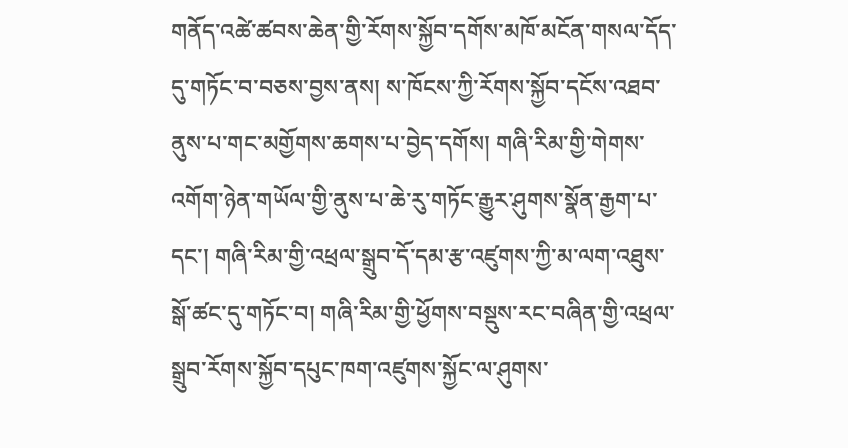གནོད་འཚེ་ཚབས་ཆེན་གྱི་རོགས་སྐྱོབ་དགོས་མཁོ་མངོན་གསལ་དོད་དུ་གཏོང་བ་བཅས་བྱས་ནས། ས་ཁོངས་ཀྱི་རོགས་སྐྱོབ་དངོས་འཐབ་ནུས་པ་གང་མགྱོགས་ཆགས་པ་བྱེད་དགོས། གཞི་རིམ་གྱི་གེགས་འགོག་ཉེན་གཡོལ་གྱི་ནུས་པ་ཆེ་རུ་གཏོང་རྒྱུར་ཤུགས་སྣོན་རྒྱག་པ་དང་། གཞི་རིམ་གྱི་འཕྲལ་སྒྲུབ་དོ་དམ་རྩ་འཛུགས་ཀྱི་མ་ལག་འཐུས་སྒོ་ཚང་དུ་གཏོང་བ། གཞི་རིམ་གྱི་ཕྱོགས་བསྡུས་རང་བཞིན་གྱི་འཕྲལ་སྒྲུབ་རོགས་སྐྱོབ་དཔུང་ཁག་འཛུགས་སྐྱོང་ལ་ཤུགས་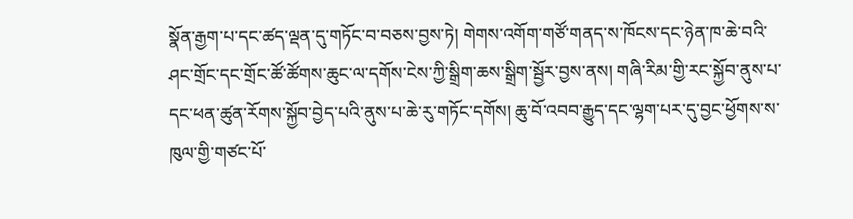སྣོན་རྒྱག་པ་དང་ཚད་ལྡན་དུ་གཏོང་བ་བཅས་བྱས་ཏེ། གེགས་འགོག་གཙོ་གནད་ས་ཁོངས་དང་ཉེན་ཁ་ཆེ་བའི་ཤང་གྲོང་དང་གྲོང་ཚོ་ཚོགས་ཆུང་ལ་དགོས་ངེས་ཀྱི་སྒྲིག་ཆས་སྒྲིག་སྦྱོར་བྱས་ནས། གཞི་རིམ་གྱི་རང་སྐྱོབ་ནུས་པ་དང་ཕན་ཚུན་རོགས་སྐྱོབ་བྱེད་པའི་ནུས་པ་ཆེ་རུ་གཏོང་དགོས། ཆུ་བོ་འབབ་རྒྱུད་དང་ལྷག་པར་དུ་བྱང་ཕྱོགས་ས་ཁུལ་གྱི་གཙང་པོ་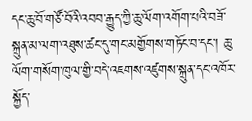དང་ཆུ་བོ་གཙོ་བོའི་འབབ་རྒྱུད་ཀྱི་ཆུ་ལོག་འགོག་པའི་བཟོ་སྐྲུན་མ་ལག་འཐུས་ཚང་དུ་གང་མགྱོགས་གཏོང་བ་དང་། ཆུ་ལོག་གསོག་ཁུལ་གྱི་བདེ་འཇགས་འཛུགས་སྐྲུན་དང་འཁོར་སྐྱོད་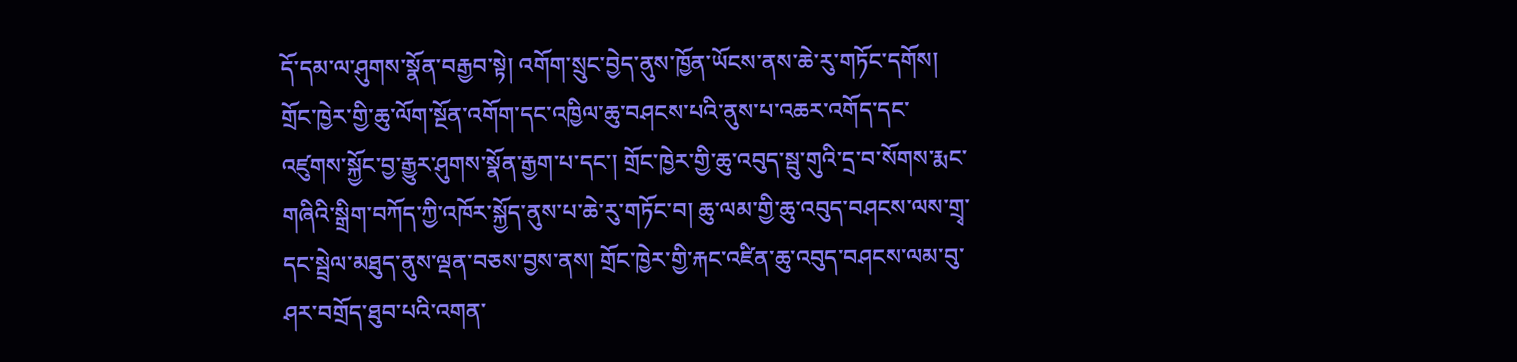དོ་དམ་ལ་ཤུགས་སྣོན་བརྒྱབ་སྟེ། འགོག་སྲུང་བྱེད་ནུས་ཁྱོན་ཡོངས་ནས་ཆེ་རུ་གཏོང་དགོས། གྲོང་ཁྱེར་གྱི་ཆུ་ལོག་སྔོན་འགོག་དང་འཁྱིལ་ཆུ་བཤངས་པའི་ནུས་པ་འཆར་འགོད་དང་འཛུགས་སྐྱོང་བྱ་རྒྱུར་ཤུགས་སྣོན་རྒྱག་པ་དང་། གྲོང་ཁྱེར་གྱི་ཆུ་འབུད་སྦུ་གུའི་དྲ་བ་སོགས་རྨང་གཞིའི་སྒྲིག་བཀོད་ཀྱི་འཁོར་སྐྱོད་ནུས་པ་ཆེ་རུ་གཏོང་བ། ཆུ་ལམ་གྱི་ཆུ་འབུད་བཤངས་ལས་གྲྭ་དང་སྦྲེལ་མཐུད་ནུས་ལྡན་བཅས་བྱས་ནས། གྲོང་ཁྱེར་གྱི་རྐང་འཛིན་ཆུ་འབུད་བཤངས་ལམ་བུ་ཤར་བགྲོད་ཐུབ་པའི་འགན་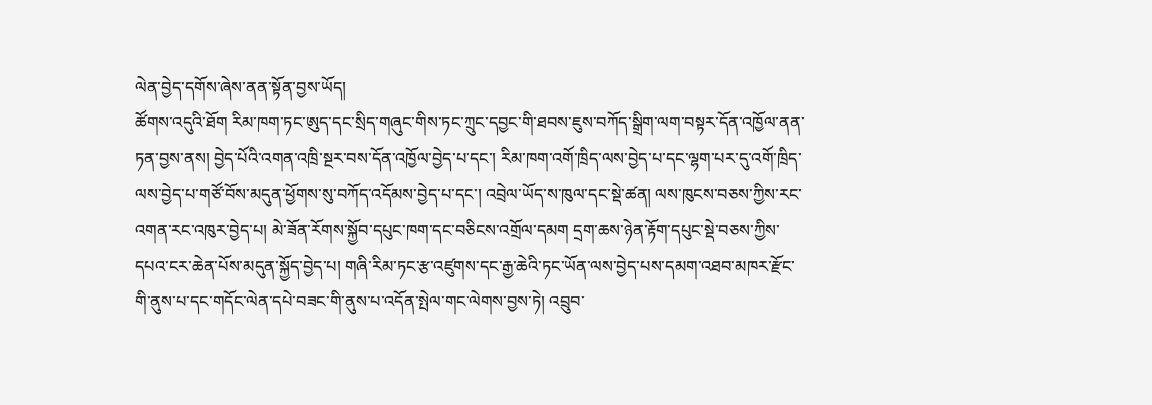ལེན་བྱེད་དགོས་ཞེས་ནན་སྟོན་བྱས་ཡོད།
ཚོགས་འདུའི་ཐོག རིམ་ཁག་ཏང་ཨུད་དང་སྲིད་གཞུང་གིས་ཏང་ཀྲུང་དབྱང་གི་ཐབས་ཇུས་བཀོད་སྒྲིག་ལག་བསྟར་དོན་འཁྱོལ་ནན་ཏན་བྱས་ནས། བྱེད་པོའི་འགན་འཁྲི་སྔར་བས་དོན་འཁྱོལ་བྱེད་པ་དང་། རིམ་ཁག་འགོ་ཁྲིད་ལས་བྱེད་པ་དང་ལྷག་པར་དུ་འགོ་ཁྲིད་ལས་བྱེད་པ་གཙོ་བོས་མདུན་ཕྱོགས་སུ་བཀོད་འདོམས་བྱེད་པ་དང་། འབྲེལ་ཡོད་ས་ཁུལ་དང་སྡེ་ཚན། ལས་ཁུངས་བཅས་ཀྱིས་རང་འགན་རང་འཁུར་བྱེད་པ། མེ་ཟོན་རོགས་སྐྱོབ་དཔུང་ཁག་དང་བཅིངས་འགྲོལ་དམག དྲག་ཆས་ཉེན་རྟོག་དཔུང་སྡེ་བཅས་ཀྱིས་དཔའ་ངར་ཆེན་པོས་མདུན་སྐྱོད་བྱེད་པ། གཞི་རིམ་ཏང་རྩ་འཛུགས་དང་རྒྱ་ཆེའི་ཏང་ཡོན་ལས་བྱེད་པས་དམག་འཐབ་མཁར་རྫོང་གི་ནུས་པ་དང་གདོང་ལེན་དཔེ་བཟང་གི་ནུས་པ་འདོན་སྤེལ་གང་ལེགས་བྱས་ཏེ། འབྲུབ་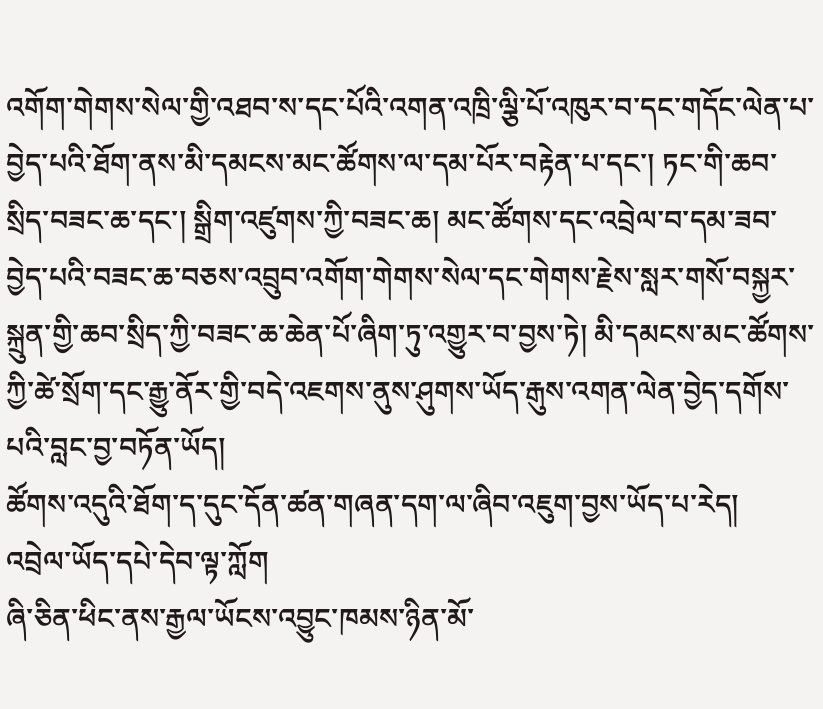འགོག་གེགས་སེལ་གྱི་འཐབ་ས་དང་པོའི་འགན་འཁྲི་ལྕི་པོ་འཁུར་བ་དང་གདོང་ལེན་པ་བྱེད་པའི་ཐོག་ནས་མི་དམངས་མང་ཚོགས་ལ་དམ་པོར་བརྟེན་པ་དང་། ཏང་གི་ཆབ་སྲིད་བཟང་ཆ་དང་། སྒྲིག་འཛུགས་ཀྱི་བཟང་ཆ། མང་ཚོགས་དང་འབྲེལ་བ་དམ་ཟབ་བྱེད་པའི་བཟང་ཆ་བཅས་འབྲུབ་འགོག་གེགས་སེལ་དང་གེགས་རྗེས་སླར་གསོ་བསྐྱར་སྐྲུན་གྱི་ཆབ་སྲིད་ཀྱི་བཟང་ཆ་ཆེན་པོ་ཞིག་ཏུ་འགྱུར་བ་བྱས་ཏེ། མི་དམངས་མང་ཚོགས་ཀྱི་ཚེ་སྲོག་དང་རྒྱུ་ནོར་གྱི་བདེ་འཇགས་ནུས་ཤུགས་ཡོད་རྒུས་འགན་ལེན་བྱེད་དགོས་པའི་བླང་བྱ་བཏོན་ཡོད།
ཚོགས་འདུའི་ཐོག་ད་དུང་དོན་ཚན་གཞན་དག་ལ་ཞིབ་འཇུག་བྱས་ཡོད་པ་རེད།
འབྲེལ་ཡོད་དཔེ་དེབ་ལྟ་ཀློག
ཞི་ཅིན་ཕིང་ནས་རྒྱལ་ཡོངས་འབྱུང་ཁམས་ཉིན་མོ་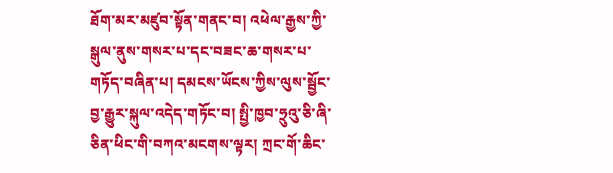ཐོག་མར་མཛུབ་སྟོན་གནང་བ། འཕེལ་རྒྱས་ཀྱི་སྒུལ་ནུས་གསར་པ་དང་བཟང་ཆ་གསར་པ་གཏོད་བཞིན་པ། དམངས་ཡོངས་ཀྱིས་ལུས་སྦྱོང་བྱ་རྒྱུར་སྐུལ་འདེད་གཏོང་བ། སྤྱི་ཁྱབ་ཧྲུའུ་ཅི་ཞི་ཅིན་ཕིང་གི་བཀའ་མངགས་ལྟར། ཀྲང་གོ་ཆིང་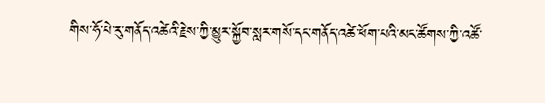གིས་ཧོ་པེ་རུ་གནོད་འཚེའི་རྗེས་ཀྱི་མྱུར་སྐྱོབ་སླར་གསོ་དང་གནོད་འཚེ་ཕོག་པའི་མང་ཚོགས་ཀྱི་འཚོ་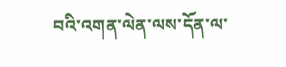བའི་འགན་ལེན་ལས་དོན་ལ་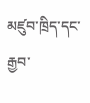མཛུབ་ཁྲིད་དང་རྒྱབ་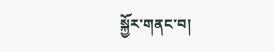སྐྱོར་གནང་བ།